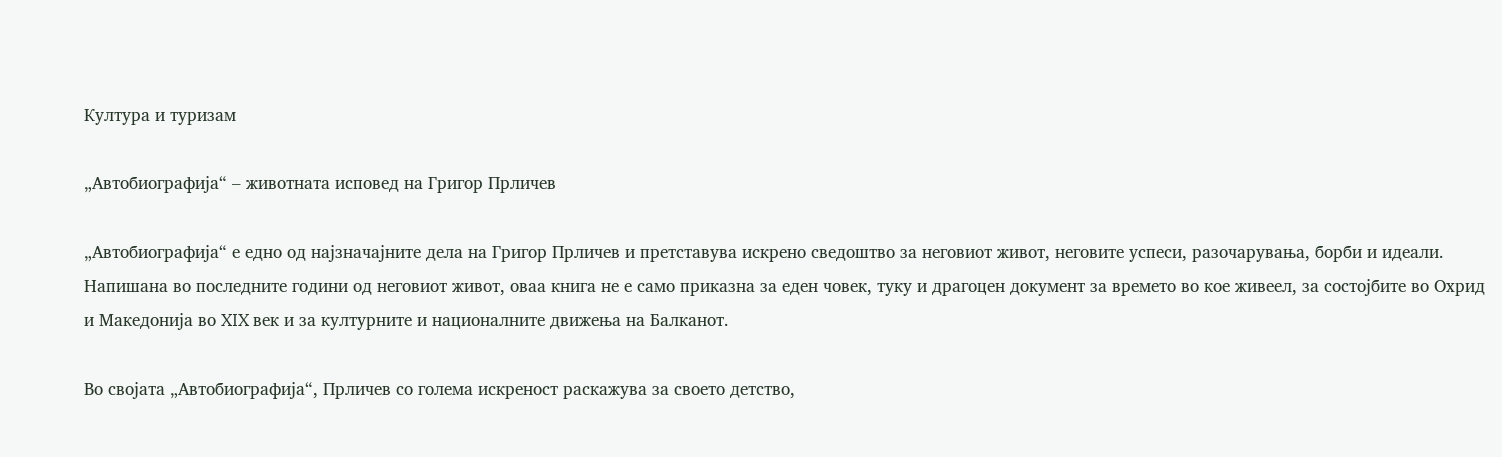Култура и туризам

„Автобиографија“ – животната исповед на Григор Прличев

„Автобиографија“ е едно од најзначајните дела на Григор Прличев и претставува искрено сведоштво за неговиот живот, неговите успеси, разочарувања, борби и идеали. Напишана во последните години од неговиот живот, оваа книга не е само приказна за еден човек, туку и драгоцен документ за времето во кое живеел, за состојбите во Охрид и Македонија во XIX век и за културните и националните движења на Балканот.

Во својата „Автобиографија“, Прличев со голема искреност раскажува за своето детство,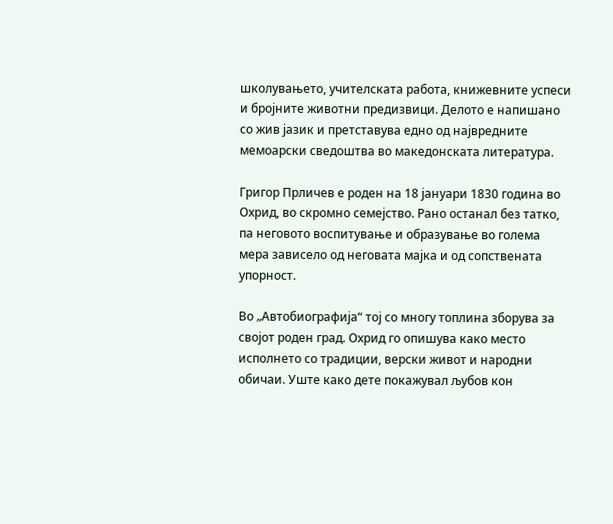школувањето, учителската работа, книжевните успеси и бројните животни предизвици. Делото е напишано со жив јазик и претставува едно од највредните мемоарски сведоштва во македонската литература.

Григор Прличев е роден на 18 јануари 1830 година во Охрид, во скромно семејство. Рано останал без татко, па неговото воспитување и образување во голема мера зависело од неговата мајка и од сопствената упорност.

Во „Автобиографија“ тој со многу топлина зборува за својот роден град. Охрид го опишува како место исполнето со традиции, верски живот и народни обичаи. Уште како дете покажувал љубов кон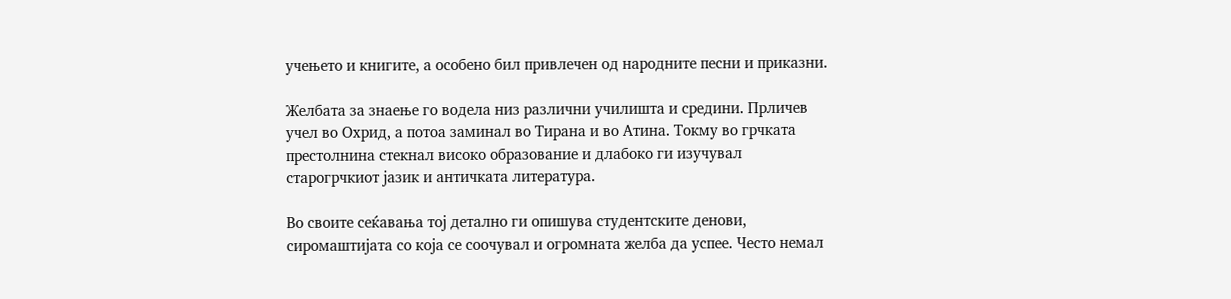учењето и книгите, а особено бил привлечен од народните песни и приказни.

Желбата за знаење го водела низ различни училишта и средини. Прличев учел во Охрид, а потоа заминал во Тирана и во Атина. Токму во грчката престолнина стекнал високо образование и длабоко ги изучувал старогрчкиот јазик и античката литература.

Во своите сеќавања тој детално ги опишува студентските денови, сиромаштијата со која се соочувал и огромната желба да успее. Често немал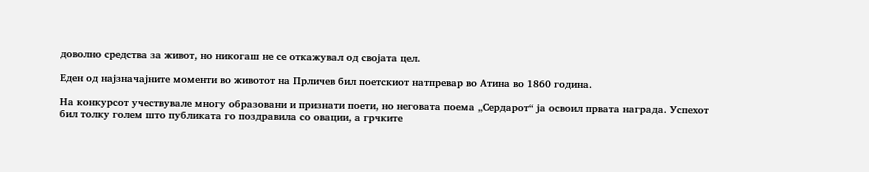доволно средства за живот, но никогаш не се откажувал од својата цел.

Еден од најзначајните моменти во животот на Прличев бил поетскиот натпревар во Атина во 1860 година.

На конкурсот учествувале многу образовани и признати поети, но неговата поема „Сердарот“ ја освоил првата награда. Успехот бил толку голем што публиката го поздравила со овации, а грчките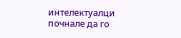интелектуалци почнале да го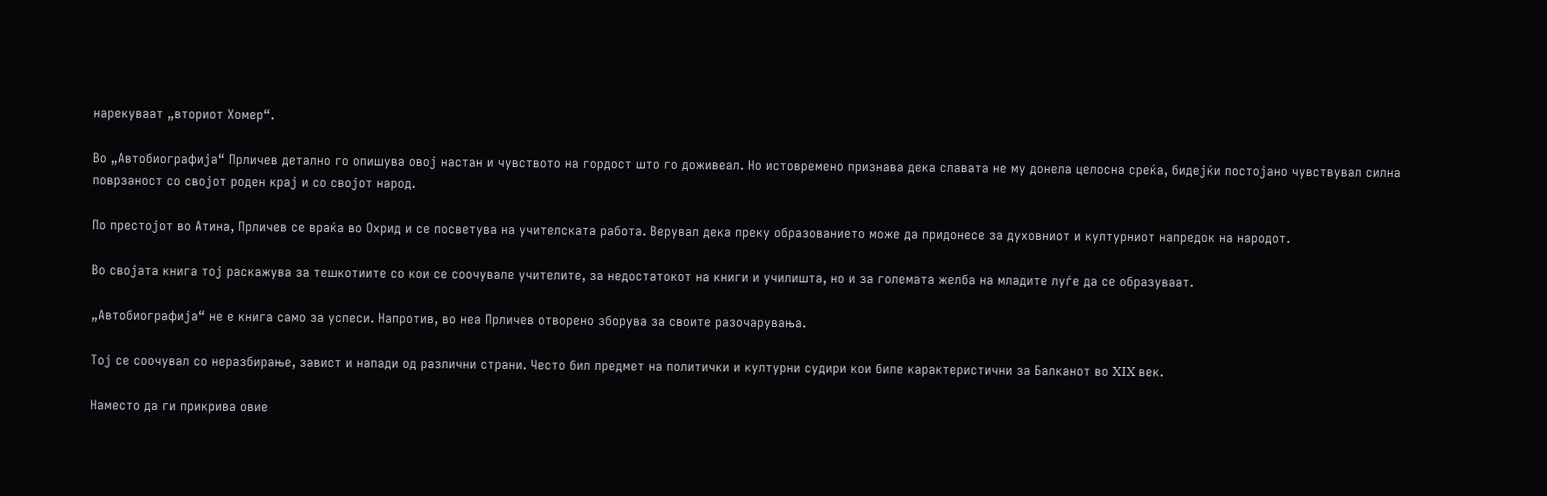нарекуваат „вториот Хомер“.

Во „Автобиографија“ Прличев детално го опишува овој настан и чувството на гордост што го доживеал. Но истовремено признава дека славата не му донела целосна среќа, бидејќи постојано чувствувал силна поврзаност со својот роден крај и со својот народ.

По престојот во Атина, Прличев се враќа во Охрид и се посветува на учителската работа. Верувал дека преку образованието може да придонесе за духовниот и културниот напредок на народот.

Во својата книга тој раскажува за тешкотиите со кои се соочувале учителите, за недостатокот на книги и училишта, но и за големата желба на младите луѓе да се образуваат.

„Автобиографија“ не е книга само за успеси. Напротив, во неа Прличев отворено зборува за своите разочарувања.

Тој се соочувал со неразбирање, завист и напади од различни страни. Често бил предмет на политички и културни судири кои биле карактеристични за Балканот во XIX век.

Наместо да ги прикрива овие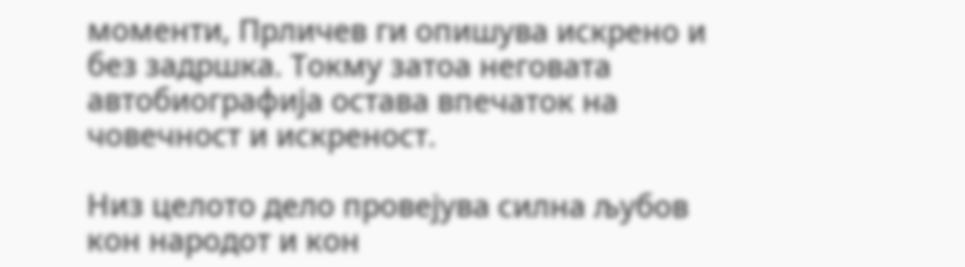моменти, Прличев ги опишува искрено и без задршка. Токму затоа неговата автобиографија остава впечаток на човечност и искреност.

Низ целото дело провејува силна љубов кон народот и кон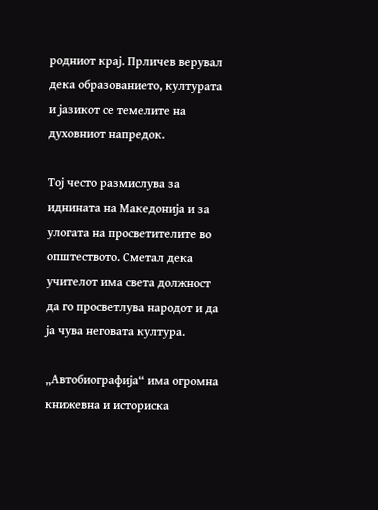родниот крај. Прличев верувал дека образованието, културата и јазикот се темелите на духовниот напредок.

Тој често размислува за иднината на Македонија и за улогата на просветителите во општеството. Сметал дека учителот има света должност да го просветлува народот и да ја чува неговата култура.

„Автобиографија“ има огромна книжевна и историска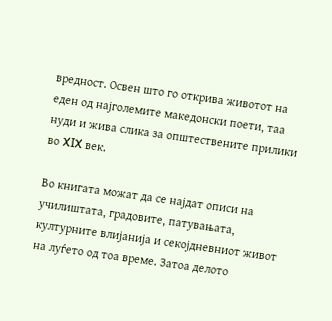вредност. Освен што го открива животот на еден од најголемите македонски поети, таа нуди и жива слика за општествените прилики во XIX век.

Во книгата можат да се најдат описи на училиштата, градовите, патувањата, културните влијанија и секојдневниот живот на луѓето од тоа време. Затоа делото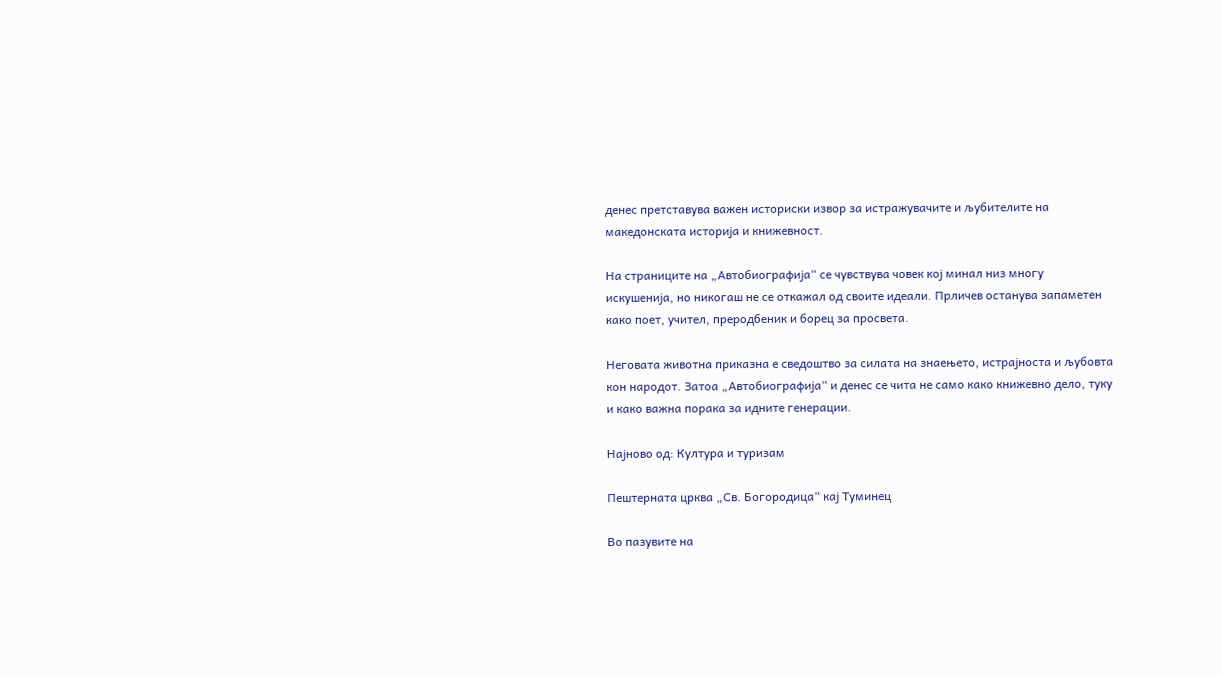денес претставува важен историски извор за истражувачите и љубителите на македонската историја и книжевност.

На страниците на „Автобиографија“ се чувствува човек кој минал низ многу искушенија, но никогаш не се откажал од своите идеали. Прличев останува запаметен како поет, учител, преродбеник и борец за просвета.

Неговата животна приказна е сведоштво за силата на знаењето, истрајноста и љубовта кон народот. Затоа „Автобиографија“ и денес се чита не само како книжевно дело, туку и како важна порака за идните генерации.

Најново од: Култура и туризам

Пештерната црква „Св. Богородица“ кај Туминец

Во пазувите на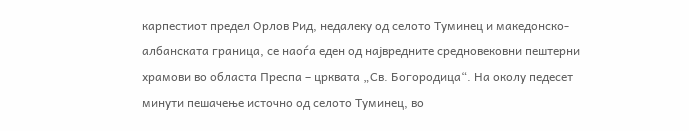карпестиот предел Орлов Рид, недалеку од селото Туминец и македонско-албанската граница, се наоѓа еден од највредните средновековни пештерни храмови во областа Преспа – црквата „Св. Богородица“. На околу педесет минути пешачење источно од селото Туминец, во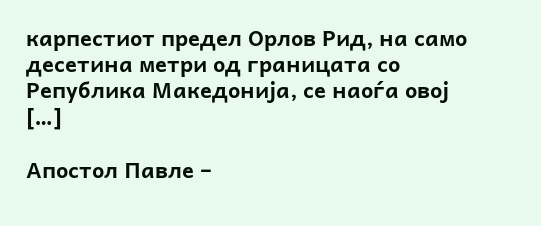карпестиот предел Орлов Рид, на само десетина метри од границата со Република Македонија, се наоѓа овој […]

Апостол Павле –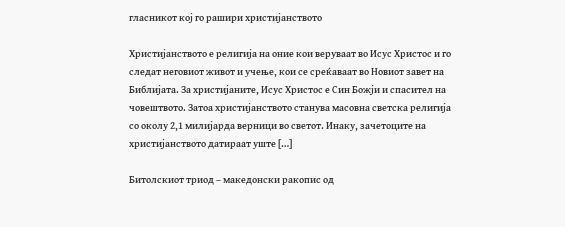гласникот кој го рашири христијанството

Христијанството е религија на оние кои веруваат во Исус Христос и го следат неговиот живот и учење, кои се среќаваат во Новиот завет на Библијата. За христијаните, Исус Христос е Син Божји и спасител на човештвото. Затоа христијанството станува масовна светска религија со околу 2,1 милијарда верници во светот. Инаку, зачетоците на христијанството датираат уште […]

Битолскиот триод – македонски ракопис од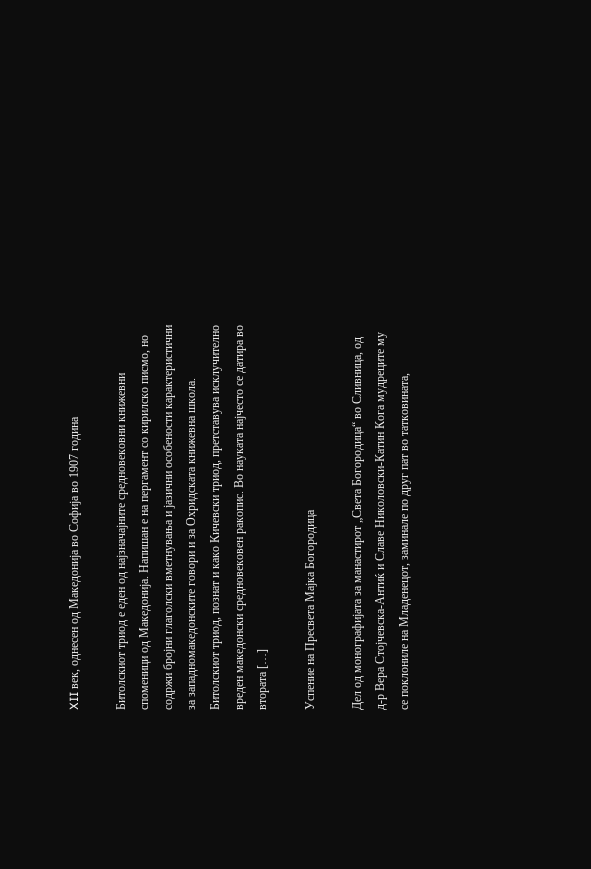XII век, однесен од Македонија во Софија во 1907 година

Битолскиот триод е еден од најзначајните средновековни книжевни споменици од Македонија. Напишан е на пергамент со кирилско писмо, но содржи бројни глаголски вметнувања и јазични особености карактеристични за западномакедонските говори и за Охридската книжевна школа. Битолскиот триод, познат и како Кичевски триод, претставува исклучително вреден македонски средновековен ракопис. Во науката најчесто се датира во втората […]

Успение на Пресвета Мајка Богородица

Дел од монографијата за манастирот „Света Богородица“ во Сливница, од д-р Вера Стојчевска-Антиќ и Славе Николовски-Катин Кога мудреците му се поклониле на Младенецот, заминале по друг пат во татковината,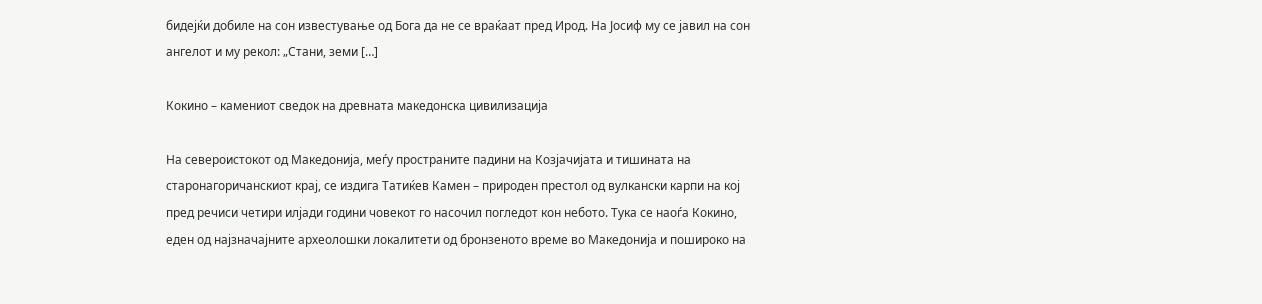бидејќи добиле на сон известување од Бога да не се враќаат пред Ирод. На Јосиф му се јавил на сон ангелот и му рекол: „Стани, земи […]

Кокино – камениот сведок на древната македонска цивилизација

На североистокот од Македонија, меѓу пространите падини на Козјачијата и тишината на старонагоричанскиот крај, се издига Татиќев Камен – природен престол од вулкански карпи на кој пред речиси четири илјади години човекот го насочил погледот кон небото. Тука се наоѓа Кокино, еден од најзначајните археолошки локалитети од бронзеното време во Македонија и пошироко на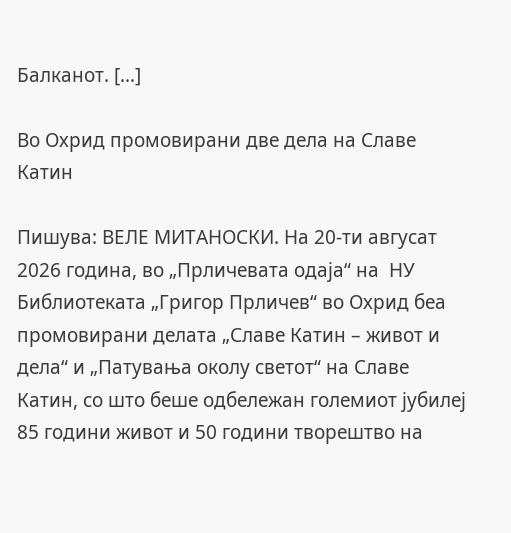Балканот. […]

Во Охрид промовирани две дела на Славе Катин

Пишува: ВЕЛЕ МИТАНОСКИ. На 20-ти авгусат 2026 година, во „Прличевата одаја“ на  НУ Библиотеката „Григор Прличев“ во Охрид беа промовирани делата „Славе Катин – живот и дела“ и „Патувања околу светот“ на Славе Катин, со што беше одбележан големиот јубилеј 85 години живот и 50 години творештво на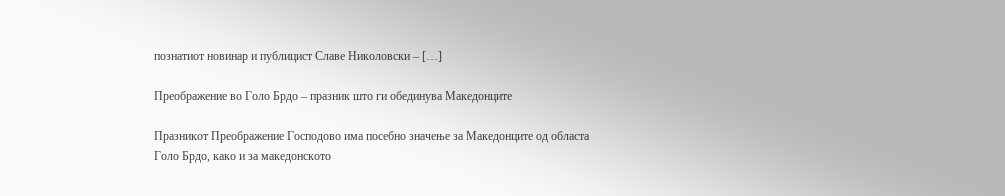познатиот новинар и публицист Славе Николовски – […]

Преображение во Голо Брдо – празник што ги обединува Македонците

Празникот Преображение Господово има посебно значење за Македонците од областа Голо Брдо, како и за македонското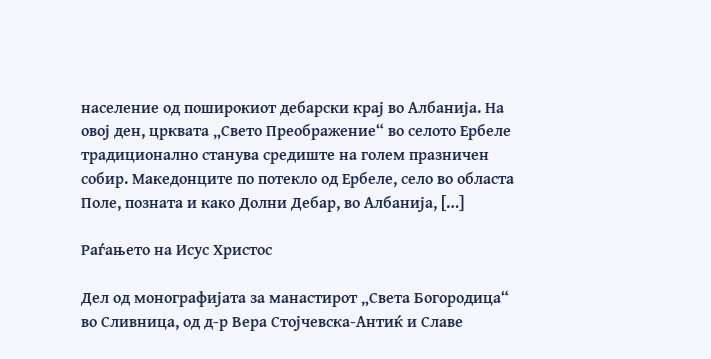население од поширокиот дебарски крај во Албанија. На овој ден, црквата „Свето Преображение“ во селото Ербеле традиционално станува средиште на голем празничен собир. Македонците по потекло од Ербеле, село во областа Поле, позната и како Долни Дебар, во Албанија, […]

Раѓањето на Исус Христос

Дел од монографијата за манастирот „Света Богородица“ во Сливница, од д-р Вера Стојчевска-Антиќ и Славе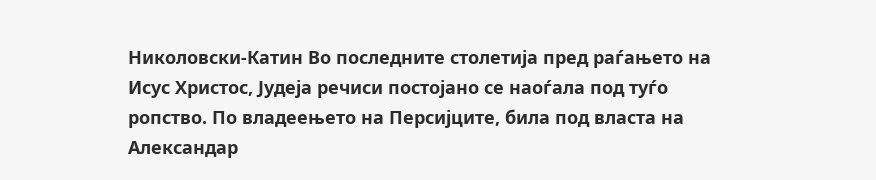Николовски-Катин Во последните столетија пред раѓањето на Исус Христос, Јудеја речиси постојано се наоѓала под туѓо ропство. По владеењето на Персијците, била под власта на Александар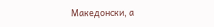Македонски, а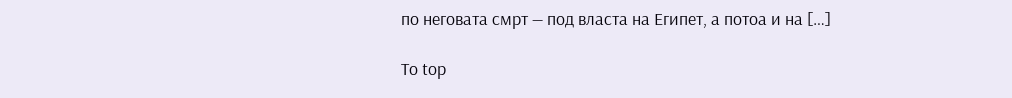по неговата смрт — под власта на Египет, а потоа и на […]

To top